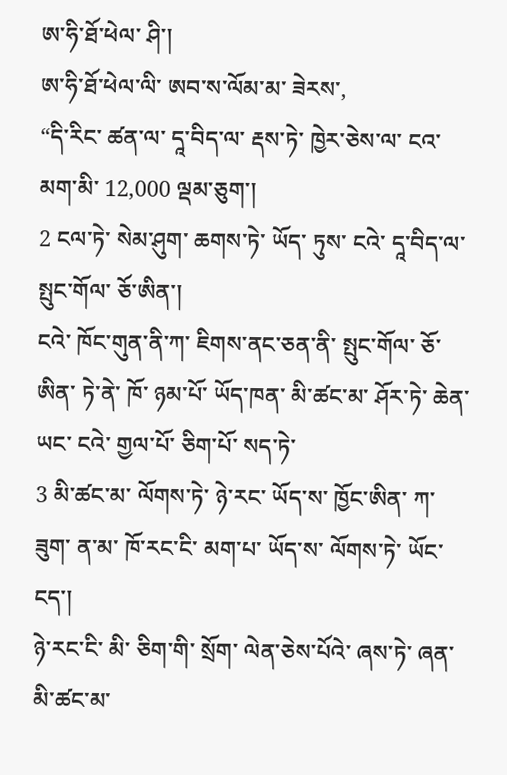ཨ་ཧི་ཐོ་ཕེལ་ ཤི་།
ཨ་ཧི་ཐོ་ཕེལ་ལི་ ཨབ་ས་ལོམ་མ་ ཟེརས་,
“དི་རིང་ ཚན་ལ་ དཱ་བིད་ལ་ རྡས་ཏེ་ ཁྱེར་ཅེས་ལ་ ངའ་ མག་མི་ 12,000 ལྡམ་ཅུག་།
2 ངལ་ཏེ་ སེམ་ཤུག་ ཆགས་ཏེ་ ཡོད་ ཏུས་ ངའེ་ དཱ་བིད་ལ་ སྤུང་གོལ་ ཅོ་ཨིན་།
ངའེ་ ཁོང་གུན་ནི་ཀ་ ཇིགས་ནང་ཅན་ནི་ སྤུང་གོལ་ ཅོ་ཨིན་ ཏེ་ནེ་ ཁོ་ ཉམ་པོ་ ཡོད་ཁན་ མི་ཚང་མ་ ཤོར་ཏེ་ ཆེན་ ཡང་ ངའེ་ གྱལ་པོ་ ཅིག་པོ་ སད་ཏེ་
3 མི་ཚང་མ་ ལོགས་ཏེ་ ཉེ་རང་ ཡོད་ས་ ཁྱོང་ཨིན་ ཀ་ཟུག་ ན་མ་ ཁོ་རང་ངི་ མག་པ་ ཡོད་ས་ ལོགས་ཏེ་ ཡོང་ངད་།
ཉེ་རང་ངི་ མི་ ཅིག་གི་ སྲོག་ ལེན་ཅེས་པོའེ་ ཞས་ཏེ་ ཞན་ མི་ཚང་མ་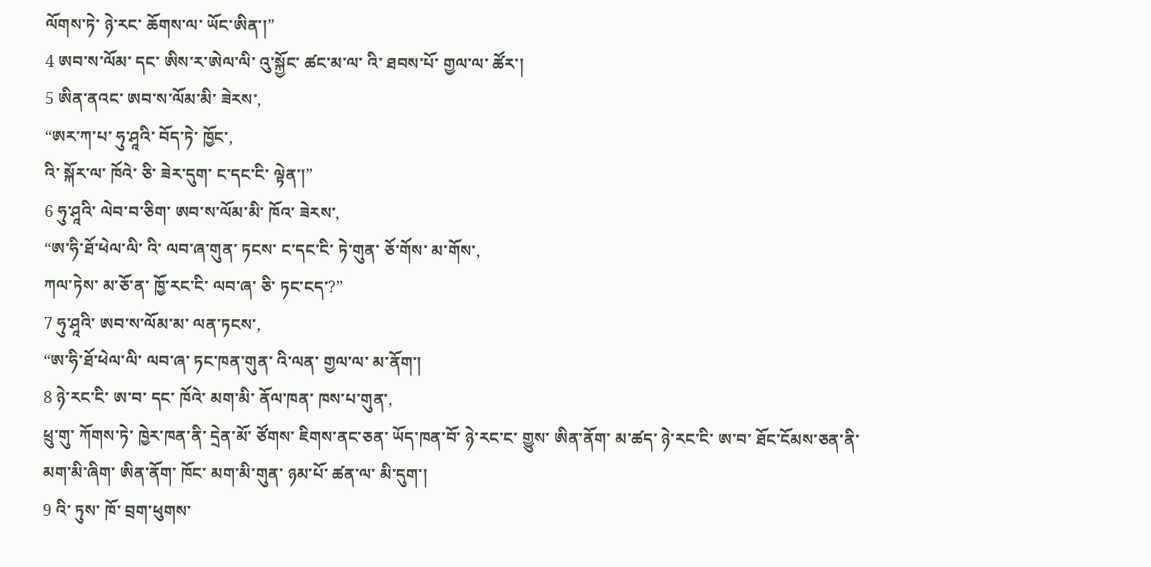ལོགས་ཏེ་ ཉེ་རང་ ཆོགས་ལ་ ཡོང་ཨིན་།”
4 ཨབ་ས་ལོམ་ དང་ ཨིས་ར་ཨེལ་ལི་ འུ་སྐྱོང་ ཚང་མ་ལ་ འི་ ཐབས་པོ་ གྱལ་ལ་ ཚོར་།
5 ཨིན་ནའང་ ཨབ་ས་ལོམ་མི་ ཟེརས་,
“ཨར་ཀ་པ་ ཧུ་ཤཱའི་ བོད་ཏེ་ ཁྱོང་,
འི་ སྐོར་ལ་ ཁོའེ་ ཅི་ ཟེར་དུག་ ང་དང་ངི་ ལྟེན་།”
6 ཧུ་ཤཱའི་ ལེབ་བ་ཅིག་ ཨབ་ས་ལོམ་མི་ ཁོའ་ ཟེརས་,
“ཨ་ཧི་ཐོ་ཕེལ་ལི་ འི་ ལབ་ཞ་གུན་ ཏངས་ ང་དང་ངི་ ཏེ་གུན་ ཅོ་གོས་ མ་གོས་,
ཀལ་ཏེས་ མ་ཅོ་ན་ ཁྱོ་རང་ངི་ ལབ་ཞ་ ཅི་ ཏང་ངད་?”
7 ཧུ་ཤཱའི་ ཨབ་ས་ལོམ་མ་ ལན་ཏངས་,
“ཨ་ཧི་ཐོ་ཕེལ་ལི་ ལབ་ཞ་ ཏང་ཁན་གུན་ འི་ལན་ གྱལ་ལ་ མ་ནོག་།
8 ཉེ་རང་ངི་ ཨ་བ་ དང་ ཁོའེ་ མག་མི་ ནོལ་ཁན་ ཁས་པ་གུན་,
ཕྲུ་གུ་ ཀོགས་ཏེ་ ཁྱེར་ཁན་ནི་ དྲེན་མོ་ ཙོགས་ ཇིགས་ནང་ཅན་ ཡོད་ཁན་བོ་ ཉེ་རང་ང་ གྱུས་ ཨིན་ནོག་ མ་ཚད་ ཉེ་རང་ངི་ ཨ་བ་ ཐོང་ངོམས་ཅན་ནི་ མག་མི་ཞིག་ ཨིན་ནོག་ ཁོང་ མག་མི་གུན་ ཉམ་པོ་ ཚན་ལ་ མི་དུག་།
9 འི་ ཏུས་ ཁོ་ བྲག་ཕུགས་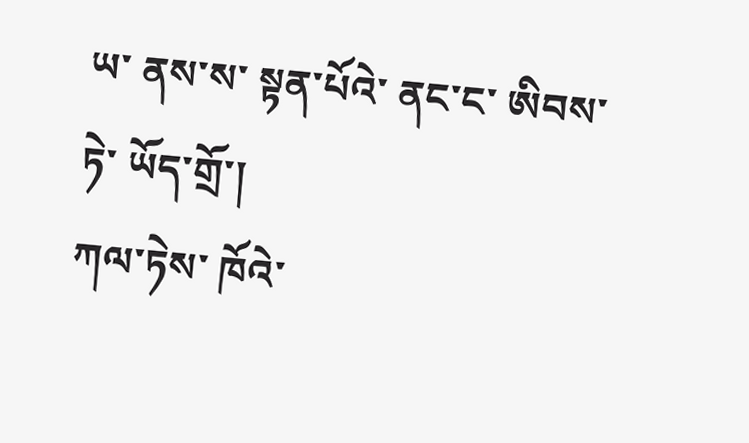ཡ་ ནས་ས་ སྟན་པོའེ་ ནང་ང་ ཨིབས་ཏེ་ ཡོད་གྲོ་།
ཀལ་ཏེས་ ཁོའེ་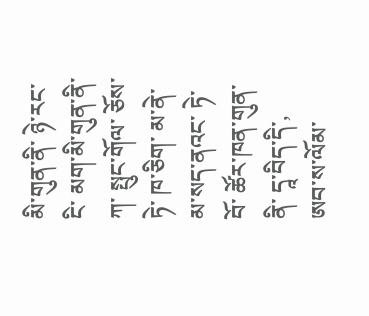མི་གུན་ནི་ ཉེ་རང་ངི་ མག་མི་གུན་ནི་ཀ་ སྤུང་གོལ་ ཅོས་ཏེ་ ཁ་ཅིག་ མ་ནེ་ མ་སད་ནའང་ ཏེ་བོ་ ཚོར་ཁན་གུན་ནི་ དཱ་བིད་དི་,
ཨབ་ས་ལོམ་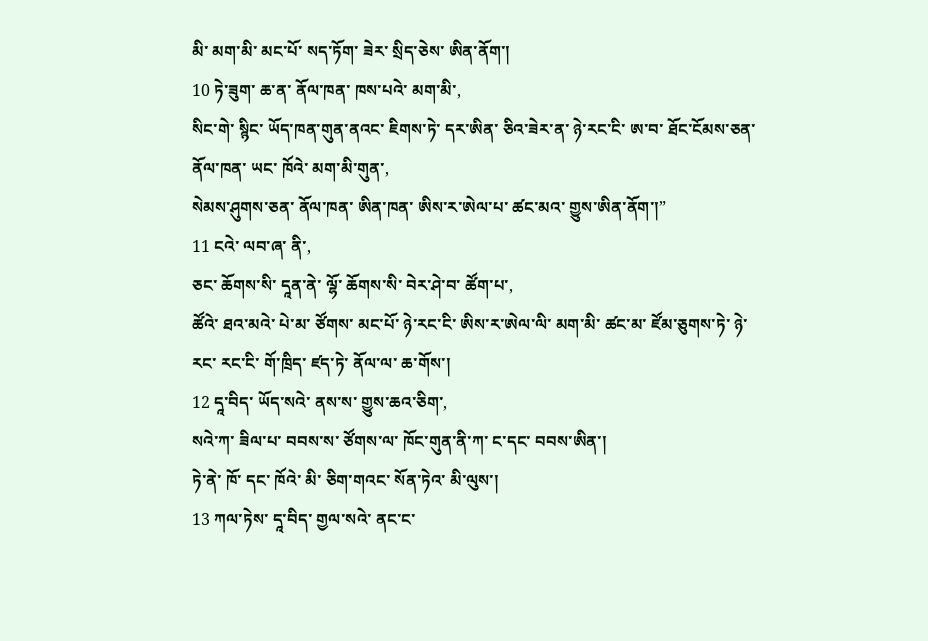མི་ མག་མི་ མང་པོ་ སད་ཏོག་ ཟེར་ སྲིད་ཅེས་ ཨིན་ནོག་།
10 ཏེ་ཟུག་ ཆ་ན་ ནོལ་ཁན་ ཁས་པའེ་ མག་མི་,
སིང་གེ་ སྙིང་ ཡོད་ཁན་གུན་ནའང་ ཇིགས་ཏེ་ དར་ཨིན་ ཅིའ་ཟེར་ན་ ཉེ་རང་ངི་ ཨ་བ་ ཐོང་ངོམས་ཅན་ ནོལ་ཁན་ ཡང་ ཁོའེ་ མག་མི་གུན་,
སེམས་ཤུགས་ཅན་ ནོལ་ཁན་ ཨིན་ཁན་ ཨིས་ར་ཨེལ་པ་ ཚང་མའ་ གྱུས་ཨིན་ནོག་།”
11 ངའེ་ ལབ་ཞ་ ནི་,
ཅང་ ཆོགས་སི་ དཱན་ནེ་ ལྷོ་ ཆོགས་སི་ བེར་ཤེ་བ་ ཚོག་པ་,
ཚོའེ་ ཐའ་མའེ་ པེ་མ་ ཙོགས་ མང་པོ་ ཉེ་རང་ངི་ ཨིས་ར་ཨེལ་ལི་ མག་མི་ ཚང་མ་ ཛོམ་ཅུགས་ཏེ་ ཉེ་རང་ རང་ངི་ གོ་ཁྲིད་ ཛད་ཏེ་ ནོལ་ལ་ ཆ་གོས་།
12 དཱ་བིད་ ཡོད་སའེ་ ནས་ས་ གྱུས་ཆའ་ཅིག་,
སའེ་ཀ་ ཟིལ་པ་ བབས་ས་ ཙོགས་ལ་ ཁོང་གུན་ནི་ཀ་ ང་དང་ བབས་ཨིན་།
ཏེ་ནེ་ ཁོ་ དང་ ཁོའེ་ མི་ ཅིག་གའང་ སོན་ཏེའ་ མི་ལུས་།
13 ཀལ་ཏེས་ དཱ་བིད་ གྱལ་སའེ་ ནང་ང་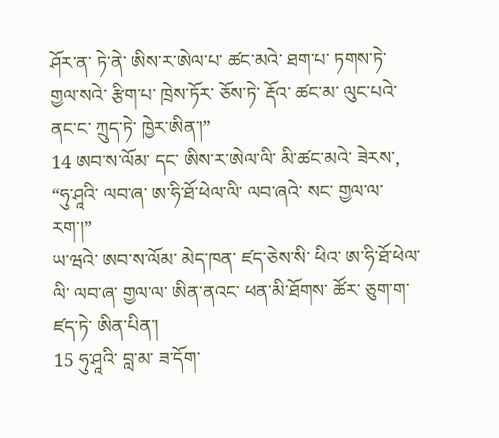ཤོར་ན་ ཏེ་ནེ་ ཨིས་ར་ཨེལ་པ་ ཚང་མའེ་ ཐག་པ་ ཏགས་ཏེ་ གྱལ་སའེ་ རྩིག་པ་ ཁྲེས་ཏོར་ ཅོས་ཏེ་ རྡོའ་ ཚང་མ་ ལུང་པའེ་ ནང་ང་ ཀྲུད་ཏེ་ ཁྱེར་ཨིན་།”
14 ཨབ་ས་ལོམ་ དང་ ཨིས་ར་ཨེལ་ལི་ མི་ཚང་མའེ་ ཟེརས་,
“ཧུ་ཤཱའི་ ལབ་ཞ་ ཨ་ཧི་ཐོ་ཕེལ་ལི་ ལབ་ཞའེ་ སང་ གྱལ་ལ་རག་།”
ཡ་ཝའེ་ ཨབ་ས་ལོམ་ མེད་ཁན་ ཛད་ཅེས་སི་ ཕིའ་ ཨ་ཧི་ཐོ་ཕེལ་ལི་ ལབ་ཞ་ གྱལ་ལ་ ཨིན་ནའང་ ཕན་མི་ཐོགས་ ཚོར་ ཅུག་ག་ ཛད་ཏེ་ ཨིན་པིན་།
15 ཧུ་ཤཱའི་ བླ་མ་ ཟ་དོག་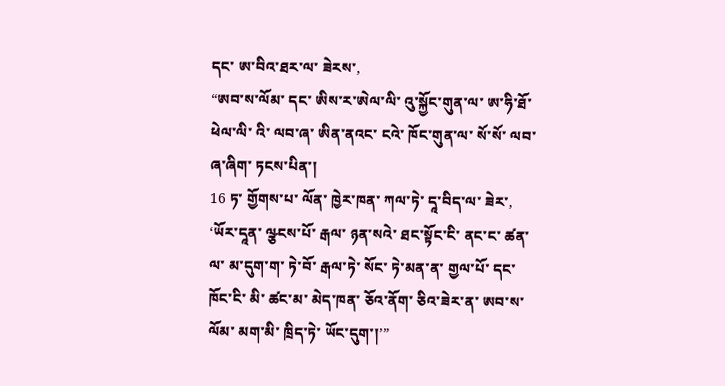དང་ ཨ་བིའ་ཐར་ལ་ ཟེརས་,
“ཨབ་ས་ལོམ་ དང་ ཨིས་ར་ཨེལ་ལི་ འུ་སྐྱོང་གུན་ལ་ ཨ་ཧི་ཐོ་ཕེལ་ལི་ འི་ ལབ་ཞ་ ཨིན་ནའང་ ངའེ་ ཁོང་གུན་ལ་ སོ་སོ་ ལབ་ཞ་ཞིག་ ཏངས་པིན་།
16 ཏ་ གྱོགས་པ་ ལོན་ ཁྱེར་ཁན་ ཀལ་ཏེ་ དཱ་བིད་ལ་ ཟེར་,
‘ཡོར་དཱན་ ལྩངས་པོ་ རྒལ་ ཉན་སའེ་ ཐང་སྟོང་ངི་ ནང་ང་ ཚན་ལ་ མ་དུག་ག་ ཏེ་བོ་ རྒལ་ཏེ་ སོང་ ཏེ་མན་ན་ གྱལ་པོ་ དང་ ཁོང་ངི་ མི་ ཚང་མ་ མེད་ཁན་ ཅོའ་ནོག་ ཅིའ་ཟེར་ན་ ཨབ་ས་ལོམ་ མག་མི་ ཁྲིད་ཏེ་ ཡོང་དུག་།’”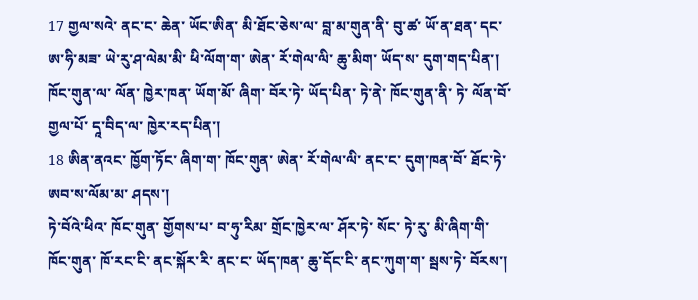17 གྱལ་སའེ་ ནང་ང་ ཆེན་ ཡོང་ཨིན་ མི་ཐོང་ཅེས་ལ་ བླ་མ་གུན་ནི་ བུ་ཚ་ ཡོ་ན་ཐན་ དང་ ཨ་ཧི་མཟ་ ཡེ་རུ་ཤ་ལེམ་མི་ ཕི་ལོག་ག་ ཨེན་ རོ་གེལ་ལི་ ཆུ་མིག་ ཡོད་ས་ དུག་གད་པིན་།
ཁོང་གུན་ལ་ ལོན་ ཁྱེར་ཁན་ ཡོག་མོ་ ཞིག་ བོར་ཏེ་ ཡོད་པིན་ ཏེ་ནེ་ ཁོང་གུན་ནི་ ཏེ་ ལོན་བོ་ གྱལ་པོ་ དཱ་བིད་ལ་ ཁྱེར་རད་པིན་།
18 ཨིན་ནའང་ ཁྱོག་ཏོང་ ཞིག་ག་ ཁོང་གུན་ ཨེན་ རོ་གེལ་ལི་ ནང་ང་ དུག་ཁན་བོ་ ཐོང་ཏེ་ ཨབ་ས་ལོམ་མ་ ཤདས་།
ཏེ་བོའེ་ཕིའ་ ཁོང་གུན་ གྱོགས་པ་ བ་ཧུ་རིམ་ གྲོང་ཁྱེར་ལ་ ཤོར་ཏེ་ སོང་ ཏེ་རུ་ མི་ཞིག་གི་ ཁོང་གུན་ ཁོ་རང་ངི་ ནང་སྐོར་རི་ ནང་ང་ ཡོད་ཁན་ ཆུ་དོང་ངི་ ནང་ཀུག་ག་ སྦས་ཏེ་ བོརས་།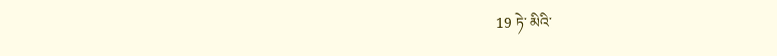19 ཏེ་ མིའི་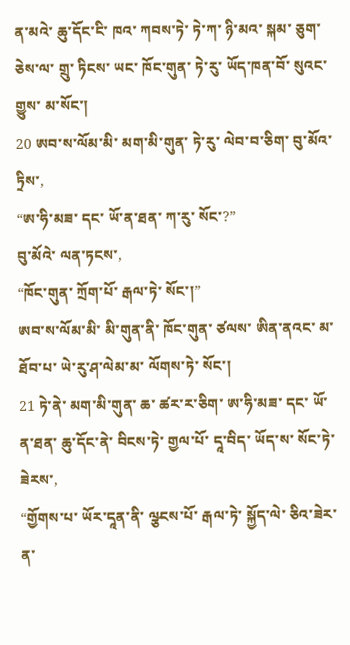ན་མའེ་ ཆུ་དོང་ངི་ ཁའ་ ཀབས་ཏེ་ ཏེ་ཀ་ ཉི་མའ་ སྐམ་ ཅུག་ཅེས་ལ་ གྲུ་ ཏིངས་ ཡང་ ཁོང་གུན་ ཏེ་རུ་ ཡོད་ཁན་བོ་ སུའང་ གྱུས་ མ་སོང་།
20 ཨབ་ས་ལོམ་མི་ མག་མི་གུན་ ཏེ་རུ་ ལེབ་བ་ཅིག་ བུ་མོའ་ ཏྲིས་,
“ཨ་ཧི་མཟ་ དང་ ཡོ་ན་ཐན་ ཀ་རུ་ སོང་?”
བུ་མོའེ་ ལན་ཏངས་,
“ཁོང་གུན་ ཀྲོག་པོ་ རྒལ་ཏེ་ སོང་།”
ཨབ་ས་ལོམ་མི་ མི་གུན་ནི་ ཁོང་གུན་ ཙལས་ ཨིན་ནའང་ མ་ཐོབ་པ་ ཡེ་རུ་ཤ་ལེམ་མ་ ལོགས་ཏེ་ སོང་།
21 ཏེ་ནེ་ མག་མི་གུན་ ཆ་ ཚར་ར་ཅིག་ ཨ་ཧི་མཟ་ དང་ ཡོ་ན་ཐན་ ཆུ་དོང་ནེ་ བིངས་ཏེ་ གྱལ་པོ་ དཱ་བིད་ ཡོད་ས་ སོང་ཏེ་ ཟེརས་,
“གྱོགས་པ་ ཡོར་དཱན་ནི་ ལྩངས་པོ་ རྒལ་ཏེ་ སྐྱོད་ལེ་ ཅིའ་ཟེར་ན་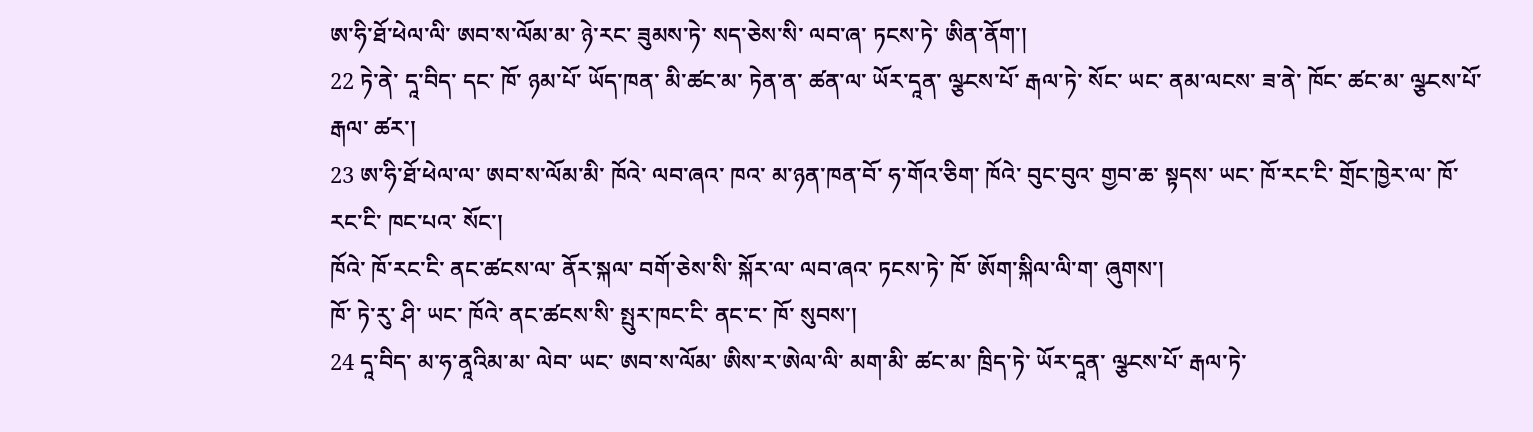ཨ་ཧི་ཐོ་ཕེལ་ལི་ ཨབ་ས་ལོམ་མ་ ཉེ་རང་ ཟུམས་ཏེ་ སད་ཅེས་སི་ ལབ་ཞ་ ཏངས་ཏེ་ ཨིན་ནོག་།
22 ཏེ་ནེ་ དཱ་བིད་ དང་ ཁོ་ ཉམ་པོ་ ཡོད་ཁན་ མི་ཚང་མ་ ཏེན་ན་ ཚན་ལ་ ཡོར་དཱན་ ལྩངས་པོ་ རྒལ་ཏེ་ སོང་ ཡང་ ནམ་ལངས་ ཟ་ནེ་ ཁོང་ ཚང་མ་ ལྩངས་པོ་ རྒལ་ ཚར་།
23 ཨ་ཧི་ཐོ་ཕེལ་ལ་ ཨབ་ས་ལོམ་མི་ ཁོའེ་ ལབ་ཞའ་ ཁའ་ མ་ཉན་ཁན་བོ་ ཧ་གོའ་ཅིག་ ཁོའེ་ བུང་བུའ་ གྱབ་ཆ་ སྟདས་ ཡང་ ཁོ་རང་ངི་ གྲོང་ཁྱེར་ལ་ ཁོ་རང་ངི་ ཁང་པའ་ སོང་།
ཁོའེ་ ཁོ་རང་ངི་ ནང་ཚངས་ལ་ ནོར་སྐལ་ བགོ་ཅེས་སི་ སྐོར་ལ་ ལབ་ཞའ་ ཏངས་ཏེ་ ཁོ་ ཨོག་སྐིལ་ལི་ག་ ཞུགས་།
ཁོ་ ཏེ་རུ་ ཤི་ ཡང་ ཁོའེ་ ནང་ཚངས་སི་ སྤུར་ཁང་ངི་ ནང་ང་ ཁོ་ སུབས་།
24 དཱ་བིད་ མ་ཧ་ནཱའིམ་མ་ ལེབ་ ཡང་ ཨབ་ས་ལོམ་ ཨིས་ར་ཨེལ་ལི་ མག་མི་ ཚང་མ་ ཁྲིད་ཏེ་ ཡོར་དཱན་ ལྩངས་པོ་ རྒལ་ཏེ་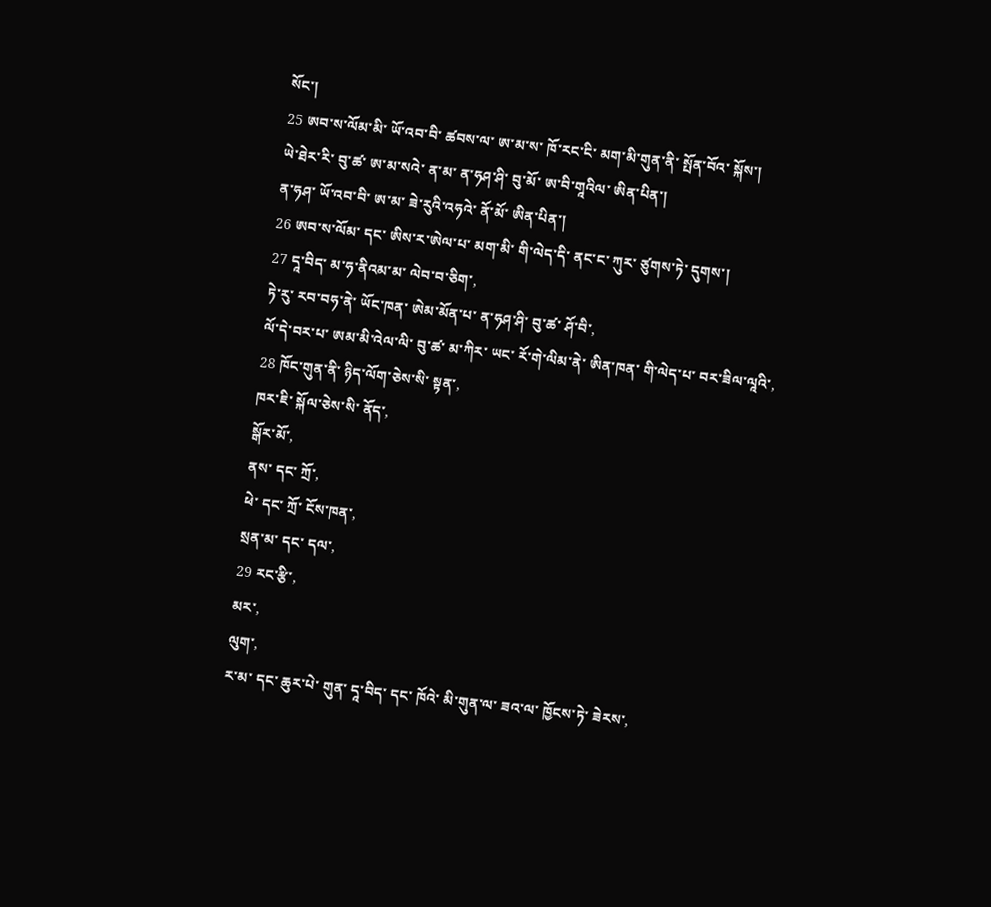སོང་།
25 ཨབ་ས་ལོམ་མི་ ཡོ་འབ་བི་ ཚབས་ལ་ ཨ་མ་ས་ ཁོ་རང་ངི་ མག་མི་གུན་ནི་ སྤོན་བོའ་ སྐོས་།
ཡེ་ཐེར་རི་ བུ་ཚ་ ཨ་མ་སའེ་ ན་མ་ ན་ཧཤ་ཤི་ བུ་མོ་ ཨ་བི་གཱའིལ་ ཨིན་པིན་།
ན་ཧཤ་ ཡོ་འབ་བི་ ཨ་མ་ ཟེ་རུའི་འཧའེ་ ནོ་མོ་ ཨིན་པིན་།
26 ཨབ་ས་ལོམ་ དང་ ཨིས་ར་ཨེལ་པ་ མག་མི་ གི་ལེད་དི་ ནང་ང་ ཀུར་ ཙུགས་ཏེ་ དུགས་།
27 དཱ་བིད་ མ་ཧ་ནིའམ་མ་ ལེབ་བ་ཅིག་,
ཏེ་རུ་ རབ་བཧ་ནེ་ ཡོང་ཁན་ ཨེམ་མོན་པ་ ན་ཧཤ་ཤི་ བུ་ཚ་ ཤོ་བི་,
ལོ་དེ་བར་པ་ ཨམ་མི་འེལ་ལི་ བུ་ཚ་ མ་ཀིར་ ཡང་ རོ་གེ་ལིམ་ནེ་ ཨིན་ཁན་ གི་ལེད་པ་ བར་ཟིལ་ལཱའི་,
28 ཁོང་གུན་ནི་ ཉིད་ལོག་ཅེས་སི་ སྟན་,
ཁར་ཇི་ སྐོལ་ཅེས་སི་ ནོད་,
སྒོར་མོ་,
ནས་ དང་ ཀྲོ་,
ཕེ་ དང་ ཀྲོ་ ངོས་ཁན་,
སྲན་མ་ དང་ དལ་,
29 རང་རྩི་,
མར་,
ལུག་,
ར་མ་ དང་ ཆུར་པེ་ གུན་ དཱ་བིད་ དང་ ཁོའེ་ མི་གུན་ལ་ ཟའ་ལ་ ཁྱོངས་ཏེ་ ཟེརས་,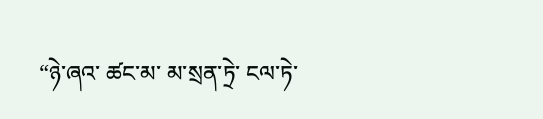“ཉེ་ཞའ་ ཚང་མ་ མ་སྲན་ཏྲེ་ ངལ་ཏེ་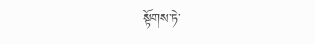སྟོགས་ཏེ་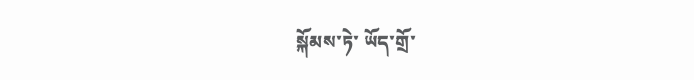སྐོམས་ཏེ་ ཡོད་གྲོ་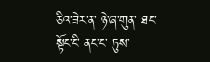ཅིའ་ཟེར་ན་ ཉེ་ཞ་གུན་ ཐང་སྟོང་ངི་ ནང་ང་ ཏུས་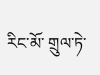རིང་མོ་ གྲུལ་ཏེ་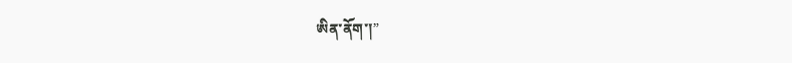ཨིན་ནོག་།”